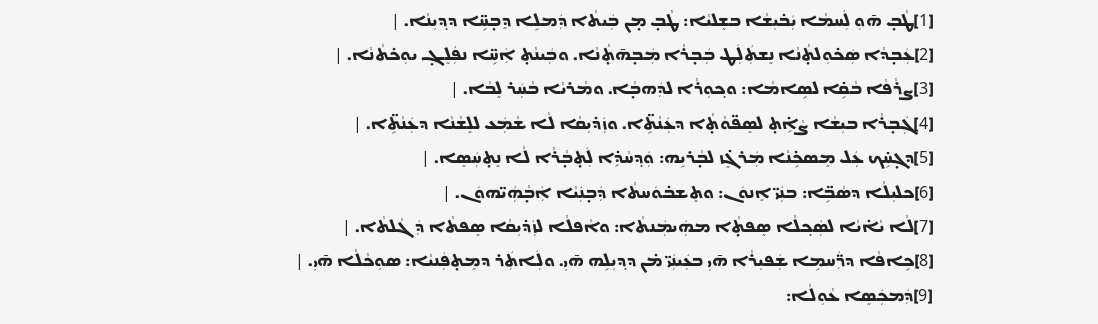[1]ܛܵܒ̣ ܗ̄ܘܼ ܠܲܚܡܵܐ ܝܲܒ̇ܝܼܫܵܐ ܒܫܸܠܝܵܐ: ܛܵܒ̣ ܡ̣ܢ ܒܲܝܬܵܐ ܕܲܡܠܹܐ ܕܸܒ̣ܚܹ̈ܐ ܕܕ݂ܝܼܢܵܐ. |
[2]ܥܲܒ̣ܕܵܐ ܣܲܟ̇ܘܼܠܬ̣ܵܢܵܐ ܢܸܫܬܲܠܲܛ ܒܲܒ̣ܪܵܐ ܡܲܒ̣ܗ̄ܬ̣ܵܢܵܐ. ܘܒܲܝܢܵܬ̣ ܐܲܚܹ̈ܐ ܢܦܲܠܸܓ̣ ܝܘܼܟ̇ܬܵܢܵܐ. |
[3]ܨܪܵܦܵܐ ܒܵܩܹ̇ܐ ܠܣܹܐܡܵܐ: ܘܟ݂ܘܼܪܵܐ ܠܕܲܗܒ̣ܵܐ. ܘܡܵܪܝܵܐ ܒܵܚܲܪ ܠܸܒܵܐ. |
[4]ܓܲܒ̣ܪܵܐ ܒܝܼܫܵܐ ܨܵܐܹ̇ܬ̣ ܠܣܸܦ̈ܘܵܬ̣ܵܐ ܕܥܲܢܵܬܹ̈ܐ. ܘܙܲܕ̇ܝܼܩܵܐ ܠܵܐ ܫܵܡܲܥ ܠܠܸܫܵܢܵܐ ܕܥܲܢܵܬܹ̈ܐ. |
[5]ܕܓ̣ܚܹ̇ܟ ܥܲܠ ܡܸܣܟܹ̇ܢܵܐ ܡܲܪܓܸ̇ܙ ܠܒ̣ܵܪܝܹܗ: ܘܲܕ݂ܚܵܕܹ̇ܐ ܠܲܬ̣ܒ̣ܵܪܵܐ ܠܵܐ ܢܸܬ̣ܚܲܣܸܐ. |
[6]ܟܠܝܼܠܵܐ ܕܣܵܒܹ̈ܐ: ܒܢܲܝ̈ ܐܸܢܘܿܢ: ܘܬܸܫܒ̇ܘܿܚܬܵܐ ܕܲܒ̣ܢܲܝܵܐ ܐܲܒ̣ܵܗܲܝ̈ܗܘܿܢ. |
[7]ܠܵܐ ܝܵܐ̇ܝܵܐ ܠܣܲܟ݂ܠܵܐ ܣܸܦܬ̣ܵܐ ܡܗܲܝܡܲܢܬܵܐ: ܘܐܵܦܠܵܐ ܠܙܲܕ̇ܝܼܩܵܐ ܣܸܦܬܵܐ ܕܲܓܵܠܬܵܐ. |
[8]ܟܹܐܦܵܐ ܕܪ̈ܲܚܡܹܐ ܫܲܦܝܼܪܵܐ ܗ̄ܝܼ ܒܥܲܝܢܲܝ̈ ܡ̇ܢ ܕܕ݂ܝܼܠܹܗ ܗ̄ܝܼ. ܘܠܲܐܬܲܪ ܕܡܸܬ̣ܦܲܢܝܵܐ: ܣܘܼܟܵܠܵܐ ܗ̄ܝܼ. |
[9]ܕܲܡܟܲܣܸܐ ܥܵܘܼܠܵܐ: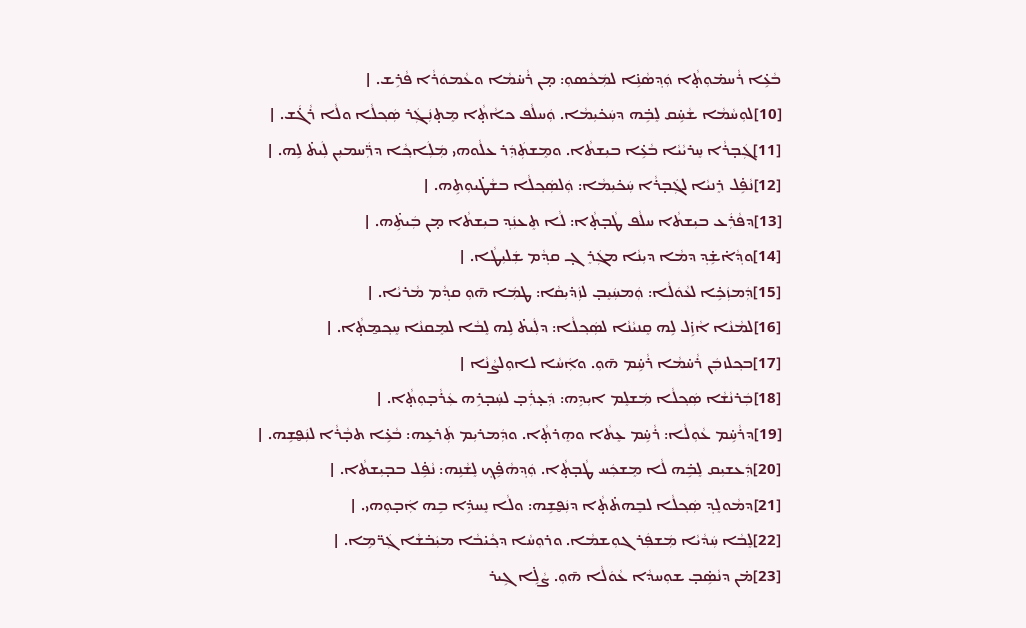ܒܵܥܹ̇ܐ ܪܵܚܡ̇ܘܼܬ̣ܵܐ ܘܲܕ݂ܣܵܢܹ̇ܐ ܠܡܲܟܵܣܘܼ: ܡ̣ܢ ܪܵܚ̇ܡܵܐ ܘܥܵܡܘܿܪܵܐ ܦܵܪܹܫ. |
[10]ܠܘܼܚܵܡܵܐ ܫܵܚܹ̇ܩ ܠܸܒܹ̇ܗ ܕܚܲܟ̇ܝܼܡܵܐ. ܘܲܚܠܵܦ ܟܐܵܬ̣ܵܐ ܡܸܬ̣ܢܲܓܲܪ ܣܲܟ݂ܠܵܐ ܘܠܵܐ ܪܵܓ̇ܿܫ. |
[11]ܓܲܒ̣ܪܵܐ ܚܸܪܝܵܝܵܐ ܒܵܥܹ̇ܐ ܒܝܼܫܬܵܐ. ܘܡܸܫܬܲܕܲܪ ܥܠܵܘܗܝ ܡܲܠܲܐܟ݂ܵܐ ܕܪ̈ܲܚܡܝܼܢ ܠܲܝܬ̇ ܠܹܗ. |
[12]ܢܵܦܹ̇ܠ ܪܸܢܝܵܐ ܠܓܲܒ̣ܪܵܐ ܚܲܟ̇ܝܼܡܵܐ: ܘܲܠܣܲܟ݂ܠܵܐ ܒܫܵܛ̇ܝܘܼܬܹܗ. |
[13]ܕܦܵܪܲܥ ܒܝܼܫܬܵܐ ܚܠܵܦ ܛܵܒ̣ܬ̣ܵܐ: ܠܵܐ ܬܸܥܢܲܕ݂ ܒܝܼܫܬܵܐ ܡ̣ܢ ܒܲܝܬܹ̇ܗ. |
[14]ܘܕ݂ܵܐ̇ܫܹ̇ܕ݂ ܕܡܵܐ ܕܝܼܢܵܐ ܡܓܲܪܸܓ̣ ܩܕ݂ܵܡ ܫܲܠܝܼܛܵܐ. |
[15]ܕܲܡܙܲܟܹ̇ܐ ܠܥܵܘܿܠܵܐ: ܘܲܡܚܲܝܸܒ̣ ܠܙܲܕ̇ܝܼܩܵܐ: ܛܡܲܐ ܗ̄ܘܼ ܩܕ݂ܵܡ ܡܵܪܝܵܐ. |
[16]ܠܡܵܢܵܐ ܐܵܙܹ̇ܠ ܠܹܗ ܩܸܢܝܵܢܵܐ ܠܣܲܟ݂ܠܵܐ: ܕܠܲܝܬ̇ ܠܹܗ ܠܸܒܵܐ ܠܡܸܩܢܵܐ ܚܸܟ݂ܡ̱ܬ̣ܵܐ. |
[17]ܒܟ݂ܠܙܒܲܢ ܪܵܚ̇ܡܵܐ ܪܵܚܹ̇ܡ ܗ̄ܘܼ. ܘܐܲܚܵܐ ܠܐܘܼܠܨܵܢܵܐ |
[18]ܒܲܪܢܵܫܵܐ ܣܲܟ݂ܠܵܐ ܡܲܫܠܸܡ ܐܝܼܕܹܗ: ܕܲܥ̣ܪܲܒ̣ ܠܚܲܒ̣ܪܹܗ ܥܲܪܵܒ̣ܘܼܬ̣ܵܐ. |
[19]ܕܪܵܚܹ̇ܡ ܥܵܘܼܠܵܐ: ܪܵܚܹ̇ܡ ܥܸܬܵܐ ܘܗܸܪܬ̣ܵܐ. ܘܕܲܡܪܝܼܡ ܬܲܪܥܹܗ: ܒܵܥܹ̇ܐ ܬܒ̣ܵܪܵܐ ܠܢܲܦ̮ܫܹܗ. |
[20]ܕܲܥܫܝܼܩ ܠܸܒܹ̇ܗ ܠܵܐ ܡܸܫܟܲܚ ܛܵܒ̣ܬ̣ܵܐ. ܘܲܕ݂ܗܵܦܹ̇ܟ݂ ܠܸܫܵܢܹܗ: ܢܵܦܹ̇ܠ ܒܒ̣ܝܼܫܬܵܐ. |
[21]ܕܡܵܘܠܸܕ݂ ܣܲܟ݂ܠܵܐ ܠܒܸܗܬ̇ܬ̣ܵܐ ܕܢܲܦ̮ܫܹܗ: ܘܠܵܐ ܢܸܚܕܹ̇ܐ ܒܹܗ ܐܲܒ̣ܘܼܗܝ. |
[22]ܠܸܒܵܐ ܚܲܕܵܝܵܐ ܡܲܫܦܲܪ ܓܘܼܫܡܵܐ. ܘܪܘܼܚܵܐ ܕܟ݂ܵܝ̇ܒܵܐ ܡܝܲܒ̇ܫܵܐ ܓܲܪ̈ܡܹܐ. |
[23]ܡ̇ܢ ܕܢܵܣܹ̇ܒ̣ ܫܘܼܚܕܵܐ ܥܵܘܿܠܵܐ ܗ̄ܘܼ. ܨܵܠܹ̇ܐ ܓܹܝܪ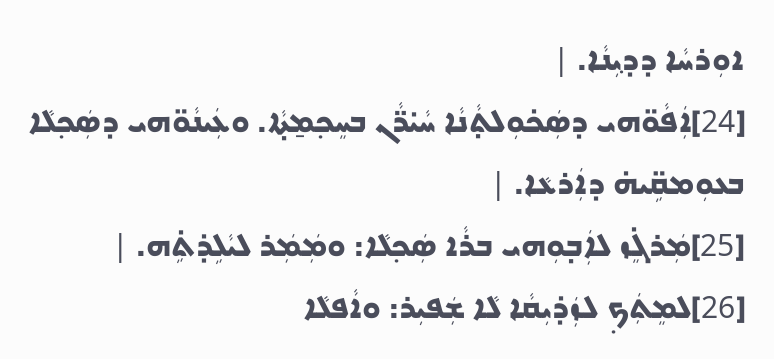ܐܘܼܪܚܵܐ ܕܕ݂ܝܼܢܵܐ. |
[24]ܐܲܦܵܘ̈ܗܝ ܕܣܲܟ̇ܘܼܠܬ̣ܵܢܵܐ ܚܵܝ̇ܪ̈ܵܢ ܒܚܸܟ݂ܡ̱ܬ̣ܵܐ. ܘܥܲܝܢܵܘ̈ܗܝ ܕܣܲܟ݂ܠܵܐ ܒܥܘܼܡܩܹ̈ܝܗ̇ ܕܐܲܪܥܵܐ. |
[25]ܡܲܪܓܸ̇ܙ ܠܐܲܒ̣ܘܼܗܝ ܒܪܵܐ ܣܲܟ݂ܠܵܐ: ܘܡܲܡܲܪ ܠܝܵܠܹܕ̇ܬܹ̇ܗ. |
[26]ܠܡܸܬܲܟ݂ ܠܙܲܕ̇ܝܼܩܵܐ ܠܵܐ ܫܲܦܝܼܪ: ܘܐܵܦܠܵܐ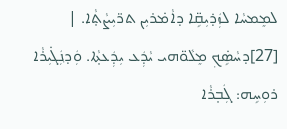ܠܡܸܡܚܵܐ ܠܙܲܕ̇ܝܼܩܹ̈ܐ ܕܐܵܡ̇ܪܝܼܢ ܬܪ̈ܝܼܨܵܬ̣ܵܐ. |
[27]ܕܚܵܣܹ̇ܟ݂ ܡܸܠܵܘ̈ܗܝ ܝܵܕܲܥ ܝܼܕܲܥܬ̣ܵܐ. ܘܲܕ݂ܢܲܓ̇ܝܼܪܵܐ ܪܘܼܚܹܗ: ܓܲܒ̣ܪܵܐ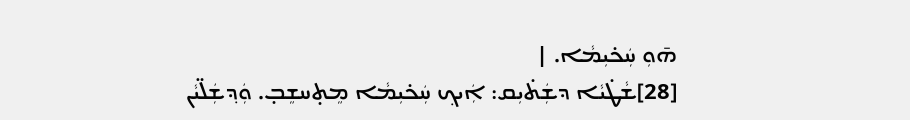ܗ̄ܘܼ ܚܲܟ̇ܝܼܡܵܐ. |
[28]ܫܵܛ̇ܝܵܐ ܕܫܲܬ̇ܝܼܩ: ܐܲܝܟ݂ ܚܲܟ̇ܝܼܡܵܐ ܡܸܬ̣ܚܫܸܒ̣. ܘܲܕ݂ܫܲܠ̈ܝܵܢ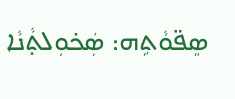ܣܸܦ̈ܘܵܬܹܗ: ܣܲܟ̇ܘܼܠܬ̣ܵܢܵܐ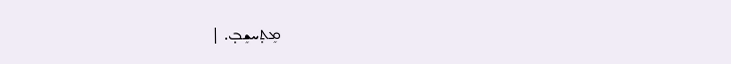ܡܸܬ̣ܚܫܸܒ̣. |